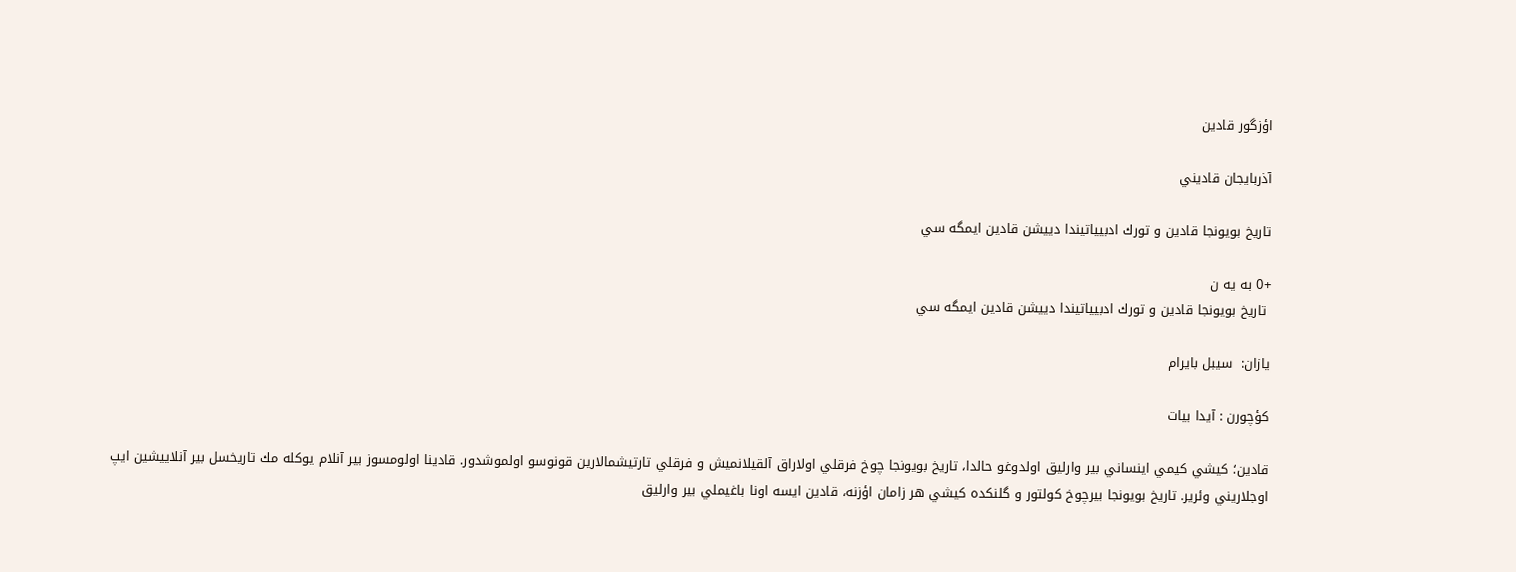اؤزگور قادين

آذربايجان قاديني

تاريخ بويونجا قادين و تورك ادبيياتيندا دييشن قادين ايمگه سي

+0 به یه ن
 تاريخ بويونجا قادين و تورك ادبيياتيندا دييشن قادين ايمگه سي

يازان:  سيبل بايرام

كؤچورن : آيدا بيات

قادين؛ كيشي كيمي اينساني بير وارليق اولدوغو حالدا، تاريخ بويونجا چوخ فرقلي اولاراق آلقيلانميش و فرقلي تارتيشمالارين قونوسو اولموشدور. قادينا اولومسوز بير آنلام يوكله مك تاريخسل بير آنلاييشين ايپ اوجلاريني وئرير. تاريخ بويونجا بيرچوخ كولتور و گلنكده كيشي هر زامان اؤزنه، قادين ايسه اونا باغيملي بير وارليق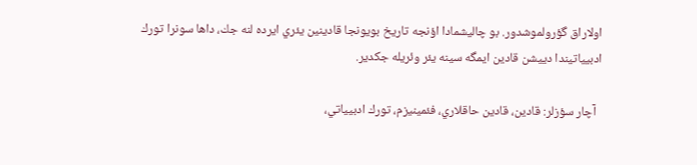اولاراق گؤرولموشدور. بو چاليشمادا اؤنجه تاريخ بويونجا قادينين يئري ايرده لنه جك، داها سونرا تورك ادبيياتيندا دييشن قادين ايمگه سينه يئر وئريله جكدير.

  آچار سؤزلر: قادين، قادين حاقلاري، فئمينيزم، تورك ادبيياتي،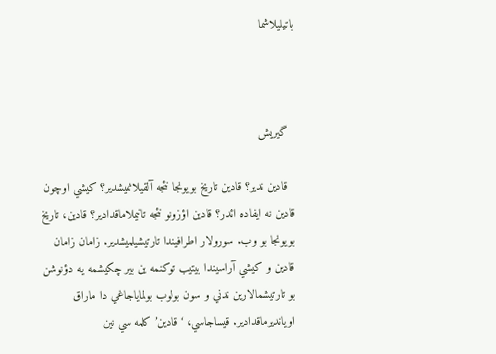باتيليلاشما



  گيريش

  قادين ندير؟ قادين تاريخ بويونجا نئجه آلقيلانميشدير؟ كيشي اوچون قادين نه ايفاده ائدر؟ قادين اؤزونو نئجه تانيملاماقدادير؟ قادين، تاريخ بويونجا بو وب. سورولار اطرافيندا تارتيشيلميشدير. زامان زامان قادين و كيشي آراسيندا بيتيب توكنمه ين بير چكيشمه يه دؤنوشن بو تارتيشمالارين ندني و سون بولوب بولماياجاغي دا ماراق اويانديرماقدادير. قيساجاسي، ‘قادين’ كلمه سي نين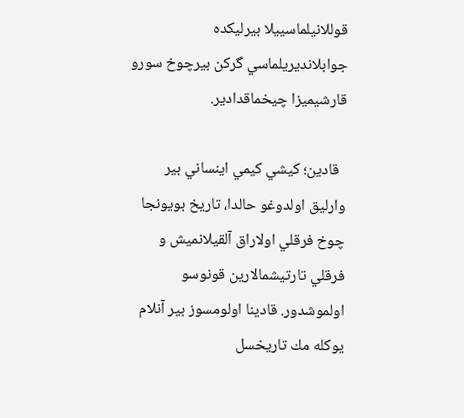قوللانيلماسييلا بيرليكده جوابلانديريلماسي گركن بيرچوخ سورو قارشيميزا چيخماقدادير.

  قادين؛ كيشي كيمي اينساني بير وارليق اولدوغو حالدا، تاريخ بويونجا چوخ فرقلي اولاراق آلقيلانميش و فرقلي تارتيشمالارين قونوسو اولموشدور. قادينا اولومسوز بير آنلام يوكله مك تاريخسل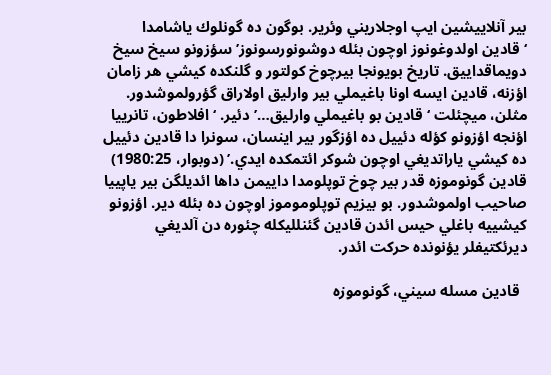بير آنلاييشين ايپ اوجلاريني وئرير. بوگون ده گونلوك ياشامدا ‘قادين اولدوغونوز اوچون بئله دوشونورسونوز’ سؤزونو سيخ سيخ دويماقداييق. تاريخ بويونجا بيرچوخ كولتور و گلنكده كيشي هر زامان اؤزنه، قادين ايسه اونا باغيملي بير وارليق اولاراق گؤرولموشدور. مثلن، ميچئلت ‘قادين بو باغيملي وارليق…’ دئير. ‘افلاطون، تانرييا اؤنجه اؤزونو كؤله دئييل ده اؤزگور بير اينسان، سونرا دا قادين دئييل ده كيشي ياراتديغي اوچون شوكر ائتمكده ايدي.’ (دوبوار، 1980:25) قادين گونوموزه قدر بير چوخ توپلومدا داييمن داها ائديلگن بير ياپييا صاحيب اولموشدور. بو بيزيم توپلوموموز اوچون ده بئله دير. اؤزونو كيشييه باغلي حيس ائدن قادين گئنلليكله چئوره دن آلديغي ديرئكتيفلر يؤنونده حركت ائدر.

  قادين مسله سيني، گونوموزه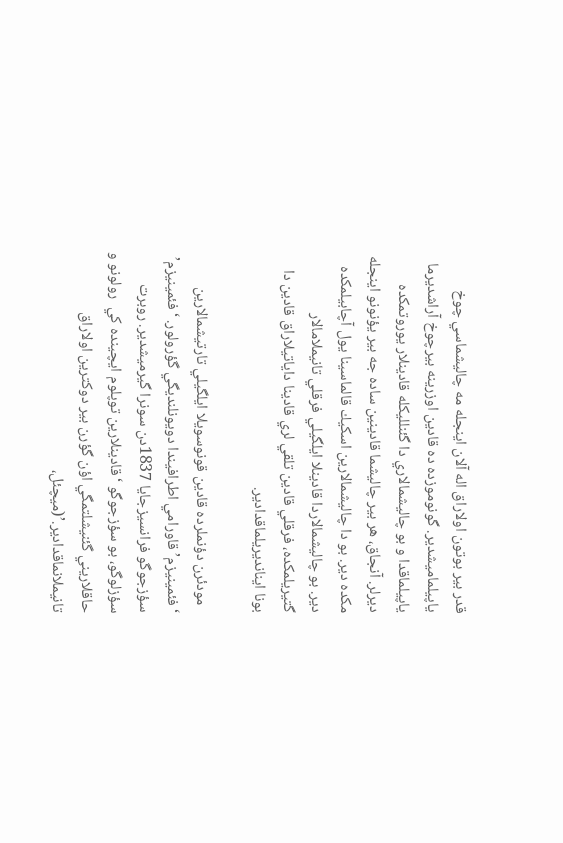قدر بير بوتون اولاراق اله آلان اينجله مه چاليشماسي چوخ ياپيلماميشدير. گونوموزده ده قادين اوزرينه بيرچوخ آراشديرما ياپيلماقدا و بو چاليشمالاري دا گئنلليكله قادينلار يوروتمكده ديرلر. آنجاق، هر بير چاليشما قادينين ساده جه بير يؤنونو اينجله مكده دير. بو دا چاليشمالارين اسكيك قالماسينا يول آچابيلمكده دير. بو چاليشمالاردا قادينلا ايلگيلي فرقلي تانيملامالار گتيريلمكده، فرقلي قادين تلقي لري قادينا داياتيلاراق قادين دا بونا اينانديريلماقدادير.

  مودئرن دؤنملرده قادين قونوسويلا ايلگيلي تارتيشمالارين ‘فئمينيزم’ قاورامي اطرافيندا دويونلنديگي گؤرولور. ‘فئمينيزم’ سؤزجوگو فرانسيزجايا 1837دن سونرا گيرميشدير. روبرت سؤزلوگو، بو سؤزجوگو ‘قادينلارين توپلوم ايچينده كي  رولونو و حاقلاريني گئنيشلتمگي اؤن گؤرن بير دوكترين اولاراق تانيملانماقدادير.’(ميچئل،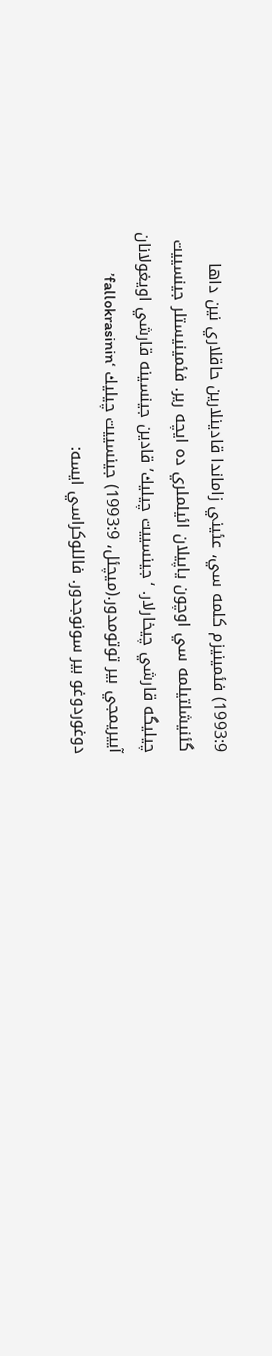1993:9) فئمينيزم كلمه سي، عئيني زاماندا قادينلارين حاقلاري نين داها گئنيشلتيلمه سي اوچون ياپيلان ائيلملري ده ايچه رير. فئمينيستلر جينسييت چيليگه قارشي چيخارلار. ‘جينسييت چيليك’ قادين جينسينه قارشي اويغولانان آييريمجي بير توتومدور.(ميچئل، 1993:9) جينسييت چيليك ‘fallokrasinin’ دوغوردوغو بير سونوجدور. فاللوكراسي ايسه: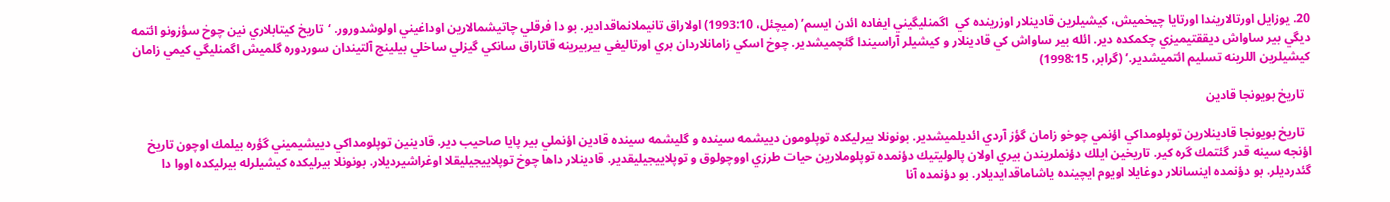20. يوزايل اورتالاريندا اورتايا چيخميش، كيشيلرين قادينلار اوزرينده كي  اگمنليگيني ايفاده ائدن ايسم’ (ميچئل، 1993:10) اولاراق تانيملانماقدادير. بو دا فرقلي چاتيشمالارين اوداغيني اولوشدورور. ‘تاريخ كيتابلاري نين چوخ سؤزونو ائتمه ديگي بير ساواش ديققتيميزي چكمكده دير. ائله بير ساواش كي قادينلار و كيشيلر آراسيندا گئچميشدير. چوخ اسكي زامانلاردان بري اورتاليغي بيربيرينه قاتاراق سانكي گيزلي ساخلي بيلينج آلتيندان سوردوره گلميش اگمنليگي كيمي زامان كيشيلرين اللرينه تسليم ائتميشدير.’ (گرابر، 1998:15)

  تاريخ بويونجا قادين

  تاريخ بويونجا قادينلارين توپلومداكي اؤنمي چوخو زامان گؤز آردي ائديلميشدير. بونونلا بيرليكده توپلومون دييشمه سينده و گليشمه سينده قادين اؤنملي بير پايا صاحيب دير. قادينين توپلومداكي دييشيميني گؤره بيلمك اوچون تاريخ اؤنجه سينه قدر گئتمك گره كير. تاريخين ايلك دؤنملريندن بيري اولان پالوليتيك دؤنمده توپلوملارين حيات طرزي اووچولوق و توپلاييجيليقدير. قادينلار داها چوخ توپلاييجيليقلا اوغراشيرديلار. بونونلا بيرليكده كيشيلرله بيرليكده اووا دا گئدرديلر. بو دؤنمده اينسانلار دوغايلا اويوم ايچينده ياشاماقدايديلار. بو دؤنمده آنا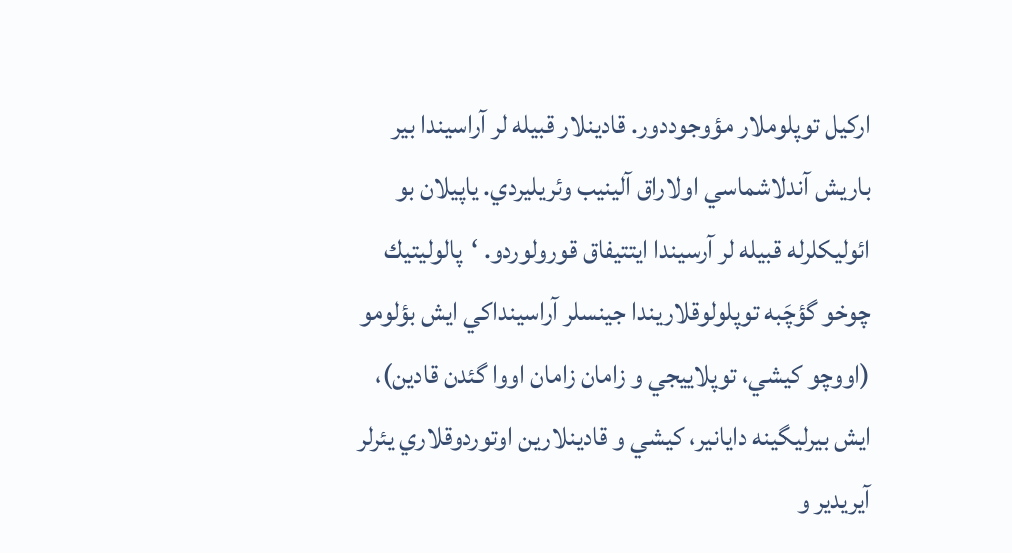اركيل توپلوملار مؤوجوددور. قادينلار قبيله لر آراسيندا بير باريش آندلاشماسي اولاراق آلينيب وئريليردي. ياپيلان بو ائوليكلرله قبيله لر آرسيندا ايتتيفاق قورولوردو. ‘پالوليتيك چوخو گؤچَبه توپلولوقلاريندا جينسلر آراسينداكي ايش بؤلومو (اووچو كيشي، توپلاييجي و زامان زامان اووا گئدن قادين)، ايش بيرليگينه دايانير، كيشي و قادينلارين اوتوردوقلاري يئرلر آيريدير و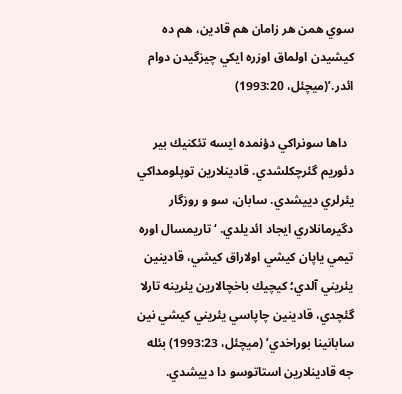سوي همن هر زامان هم قادين، هم ده كيشيدن اولماق اوزره ايكي چيزگيدن دوام ائدر.’(ميچئل، 1993:20)

  داها سونراكي دؤنمده ايسه تئكنيك بير دئوريم گئرچكلشدي. قادينلارين توپلومداكي يئرلري دييشدي. سابان، سو و روزگار دگيرمانلاري ايجاد ائديلدي. ‘تاريمسال اوره تيمي ياپان كيشي اولاراق كيشي، قادينين يئريني آلدي؛ كيچيك باخچالارين يئرينه تارلا گئچدي، قادينين چاپاسي يئريني كيشي نين سابانينا بوراخدي’ (ميچئل، 1993:23) بئله جه قادينلارين استاتوسو دا دييشدي.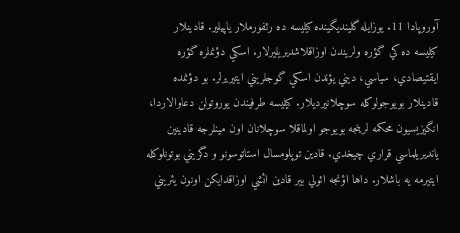آوروپادا 11. يوزايله گلينديگينده كيليسه ده رئفورملار ياپيلير. قادينلار كيليسه ده كي گؤره ولريندن اوزاقلاشديريليرلار. اسكي دؤنملره گؤره ايقتيصادي، سياسي، ديني يؤندن اسكي گوجلريني ايتيريرلر. بو دؤنمده قادينلار بويوجولوكله سوچلانيرديلار. كيليسه طرفيندن يوروتولن دعاوالاردا، انگيزيسيون محكمه لرينجه بويوجو اولماقلا سوچلانان اون مينلرجه قادينين يانديريلماسي قراري چيخدي. قادين توپلومسال استاتوسونو و دگريني بوتونلوكله ايتيرمه يه باشلار. داها اؤنجه ائولي بير قادين ائشي اوزاقدايكن اونون يئريني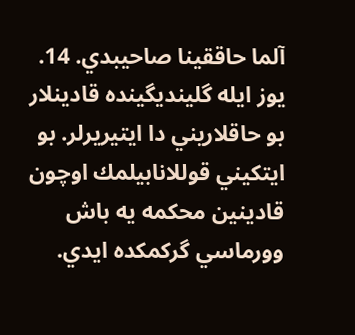آلما حاققينا صاحيبدي. 14. يوز ايله گلينديگينده قادينلار بو حاقلاريني دا ايتيريرلر. بو ايتكيني قوللانابيلمك اوچون قادينين محكمه يه باش وورماسي گركمكده ايدي.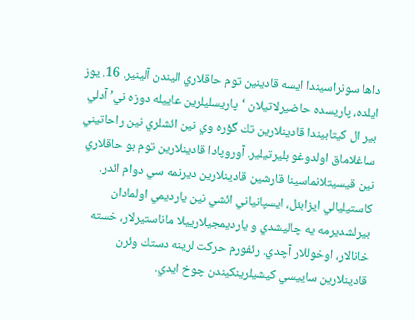داها سونراسيندا ايسه قادينين توم حاقلاري اليندن آلينير. 16. يوز ايلده، پاريسده حاضيرلاتيلان ‘پاريسليلرين عاييله دوزه ني’ آدلي بير ال كيتابيندا قادينلارين تك گؤره وي نين ائشلري نين راحاتيني ساغلاماق اولدوغو بليرتيلير. آوروپادا قادينلارين توم بو حاقلاري نين قيسيتلانماسينا قارشين قادينلارين ديرنمه سي دوام ائدر. كاستيليالي ايزابئل، ايسپانياني ائشي نين يارديمي اولمادان بيرلشديرمه يه چاليشدي و يارديمجيلارييلا ماناستيرلار، خسته خانالار، اوخوللار آچدي. رئفورم حركت لرينه دستك وئرن قادينلارين ساييسي كيشيلرينكيندن چوخ ايدي.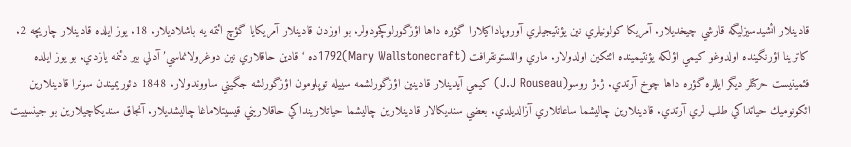قادينلار ائشيدسيزليگه قارشي چيخديلار. آمريكا كولونيلري نين يؤنتيجيلري آوروپاداكيلارا گؤره داها اؤزگورلوكچودولر. بو اوزدن قادينلار آمريكايا گؤچ ائتمه يه باشلاديلار. 18. يوز ايلده قادينلار چاريچه 2. كاترينا اؤرنگينده اولدوغو كيمي اؤلكه يؤنتيمينده ائتكين اولدولار. ماري واللستونقرافت (Mary Wallstonecraft)1792ده ‘قادين حاقلاري نين دوغرولانماسي’ آدلي بير دئنمه يازدي. بو يوز ايلده فئمينيست حركتلر ديگر ايللره گؤره داها چوخ آرتدي. ژ.ژ روسو(J.J Rouseau) كيمي آيدينلار قادينين اؤزگورلشمه سييله توپلومون اؤزگورلشه جگيني ساووندولار. 1848 دئوريميندن سونرا قادينلارين ائكونوميك حياتداكي طلب لري آرتدي. قادينلارين چاليشما ساعاتلاري آزالديلدي. بعضي سنديكالار قادينلارين چاليشما حياتلارينداكي حاقلاريني قيسيتلاماغا چاليشديلار. آنجاق سنديكاچيلارين بو جينسييت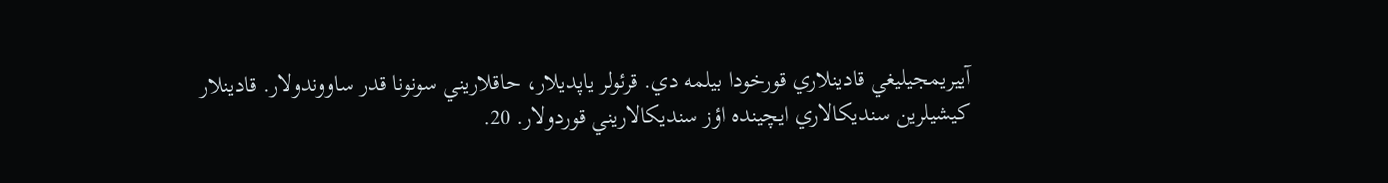آييريمجيليغي قادينلاري قورخودا بيلمه دي. قرئولر ياپديلار، حاقلاريني سونونا قدر ساووندولار. قادينلار كيشيلرين سنديكالاري ايچينده اؤز سنديكالاريني قوردولار. 20.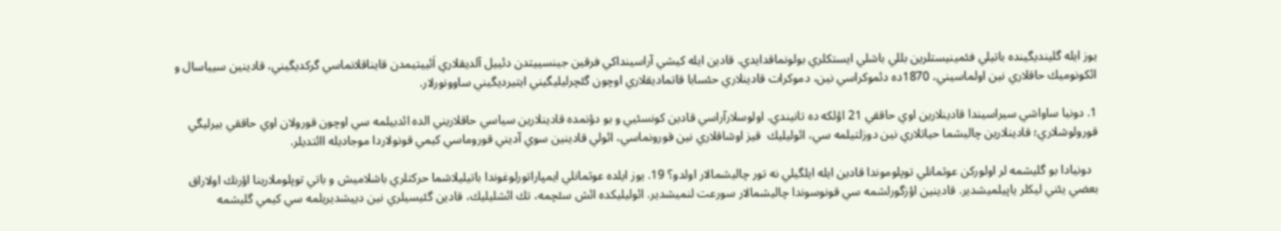يوز ايله گلينديگينده باتيلي فئمينيستلرين بللي باشلي ايستكلري بولونماقدايدي. قادين ايله كيشي آراسينداكي فرقين جينسييتدن دئييل آلديقلاري اَئييتيمدن قايناقلانماسي گركديگيني، قادينين سيياسال و ائكونوميك حاقلاري نين اولماسيني، 1870ده دئموكراسي نين، دموكرات قادينلاري حئسابا قاتماديقلاري اوچون گئچرليليگيني ايتيرديگيني ساوونورلار.

1. دونيا ساواشي سيراسيندا قادينلارين اوي حاققي 21 اؤلكه ده تانيندي. اولوسلارآراسي قادين كونسئيي و بو دؤنمده قادينلارين سياسي حاقلاريني الده ائدبيلمه سي اوچون قورولان اوي حاققي بيرليگي قورولوشلاري؛ قادينلارين چاليشما حياتلاري نين دوزلتيلمه سي، ائوليليك  قيز اوشاقلاري نين قورونماسي، ائولي قادينين سوي آديني قوروماسي كيمي قونولاردا موجاديله اائتديلر.

  دونيادا بو گليشمه لر اولوركن عوثمانلي توپلوموندا قادين ايله ايلگيلي نه تور چاليشمالار اولدو؟ 19. يوز ايلده عوثمانلي ايمپاراتورلوغوندا باتيليلاشما حركتلري باشلاميش و باتي توپلوملارينا اؤرنك اولاراق بعضي يئني ليكلر ياپيلميشدير. قادينين اؤزگورلشمه سي قونوسوندا چاليشمالار سورعت لنميشدير. ائوليليكده ائش سئچمه، تك ائشليليك، قادين گئيسيلري نين دييشديريلمه سي كيمي گليشمه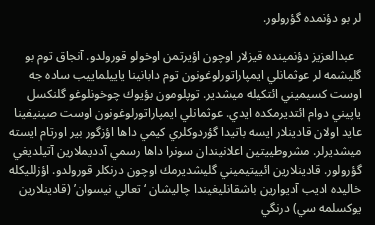لر بو دؤنمده گؤرولور.

  عبدالعزيز دؤنمينده قيزلار اوچون اؤيرتمن اوخولو قورولدو. آنجاق توم بو گليشمه لر عوثمانلي ايمپاراتورلوغونون توم دابانينا ياييلماييب ساده جه اوست كسيميني ائتكيله ميشدير. توپلومون بؤيوك چوخونلوغو گلنكسل ياپيني دوام ائتديرمكده ايدي. عوثمانلي ايمپاراتورلوغونون اوست صينيفينا عايد اولان قادينلار ايسه باتيدا گؤردوكلري كيمي داها اؤزگور بير اورتام ايسته ميشديرلر. مشروطييتين اعلانيندان سونرا داها رسمي آدديملارين آتيلديغي گؤرولور. قادينلارين ائييتيميني گليشديرمك اوچون درنكلر قورولدو. اؤزلليكله خاليده اديب آديوارين باشقانليغيندا چاليشان ‘تعالي نيسوان’ (قادينلارين يوكسلمه سي) درنگي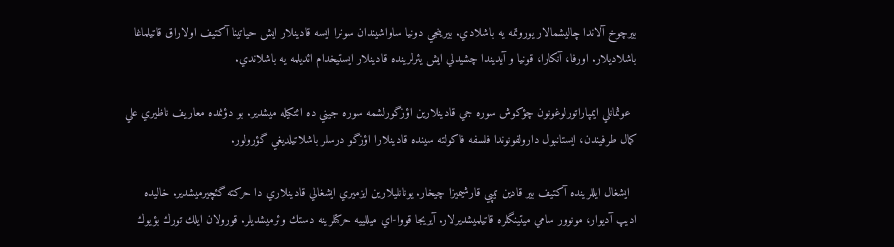بيرچوخ آلاندا چاليشمالار يوروتمه يه باشلادي. بيرينجي دونيا ساواشيندان سونرا ايسه قادينلار ايش حياتينا آكتيف اولاراق قاتيلماغا باشلاديلار. اورفا، آنكارا، قونيا و آيديندا چشيدلي ايش يئرلرينده قادينلار ايستيخدام ائديلمه يه باشلاندي.

  عوثمانلي ايمپاراتورلوغونون چؤكوش سوره جي قادينلارين اؤزگورلشمه سوره جيني ده ائتكيله ميشدير. بو دؤنمده معاريف ناظيري علي كمال طرفيندن، ايستانبول دارولفونوندا فلسفه فاكولته سينده قادينلارا اؤزگو درسلر باشلاتيلديغي گؤرولور.

  ايشغال ايللرينده آكتيف بير قادين تيپي قارشيميزا چيخار. يونانليلارين ايزميري ايشغالي قادينلاري دا حركته گئچيرميشدير. خاليده اديپ آديوار، مونوور سامي ميتينگلره قاتيلميشديرلار. آيريجا قووا-اي ميللييه حركتلرينه دستك وئرميشديلر. قورولان ايلك تورك بؤيوك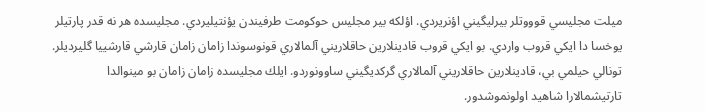ميلت مجليسي قوووتلر بيرليگيني اؤنريردي. اؤلكه بير مجليس حوكومت طرفيندن يؤنتيليردي. مجليسده هر نه قدر پارتيلر يوخسا دا ايكي قروب واردي. بو ايكي قروب قادينلارين حاقلاريني آلمالاري قونوسوندا زامان زامان قارشي قارشييا گليرديلر. تونالي حيلمي بي، قادينلارين حاقلاريني آلمالاري گركديگيني ساوونوردو. ايلك مجليسده زامان زامان بو مينوالدا تارتيشمالارا شاهيد اولونموشدور.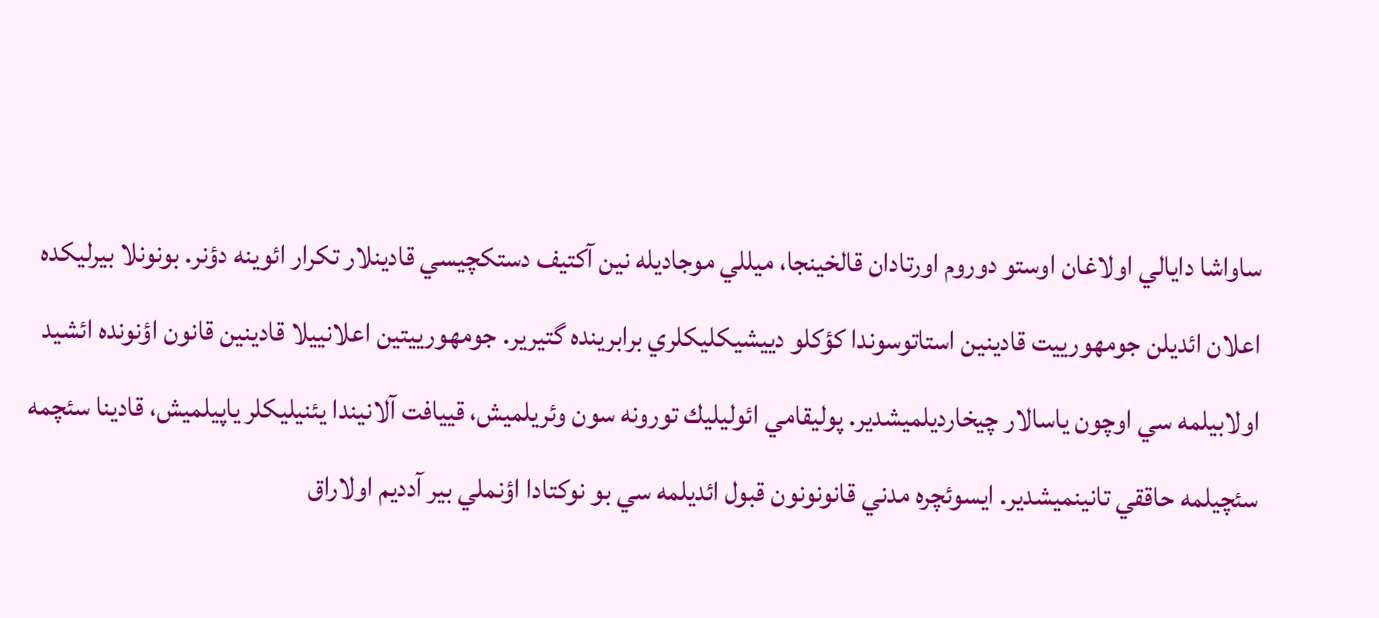ساواشا دايالي اولاغان اوستو دوروم اورتادان قالخينجا، ميللي موجاديله نين آكتيف دستكچيسي قادينلار تكرار ائوينه دؤنر. بونونلا بيرليكده اعلان ائديلن جومهورييت قادينين استاتوسوندا كؤكلو دييشيكليكلري برابرينده گتيرير. جومهورييتين اعلانييلا قادينين قانون اؤنونده ائشيد اولابيلمه سي اوچون ياسالار چيخارديلميشدير. پوليقامي ائوليليك تورونه سون وئريلميش، قييافت آلانيندا يئنيليكلر ياپيلميش، قادينا سئچمه سئچيلمه حاققي تانينميشدير. ايسوئچره مدني قانونونون قبول ائديلمه سي بو نوكتادا اؤنملي بير آدديم اولاراق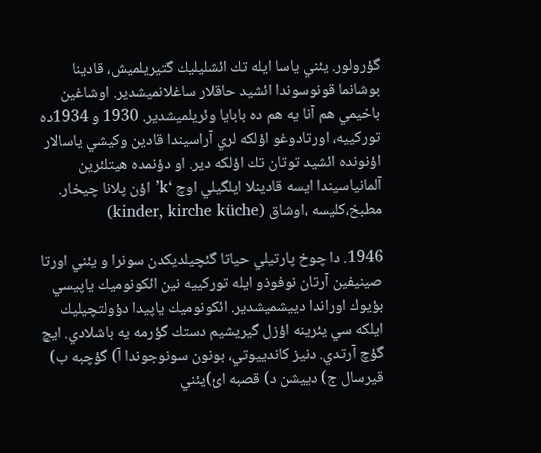گؤرولور. يئني ياسا ايله تك ائشليليك گتيريلميش، قادينا بوشانما قونوسوندا ائشيد حاقلار ساغلانميشدير. اوشاغين باخيمي هم آنا يه هم ده بابايا وئريلميشدير. 1930 و 1934ده توركييه، اورتادوغو اؤلكه لري آراسيندا قادين وكيشي ياسالار اؤنونده ائشيد توتان تك اؤلكه دير. او دؤنمده هيتلئرين آلمانياسيندا ايسه قادينلا ايلگيلي اوچ ‘k’ اؤن پلانا چيخار. مطبخ،كليسه ،اوشاق (kinder, kirche küche)

1946. دا چوخ پارتيلي حياتا گئچيلديكدن سونرا و يئني اورتا صينيفين آرتان نوفوذو ايله توركييه نين ائكونوميك ياپيسي بؤيوك اوراندا دييشميشدير. ائكونوميك ياپيدا دؤولتچيليك ايلكه سي يئرينه اؤزل گيريشيم دستك گؤرمه يه باشلادي. ايچ گؤچ آرتدي. دنيز كاندييوتي، بونون سونوجوندا آ) گؤچبه ب) قيرسال ج) دييشن د) قصبه ائ)يئني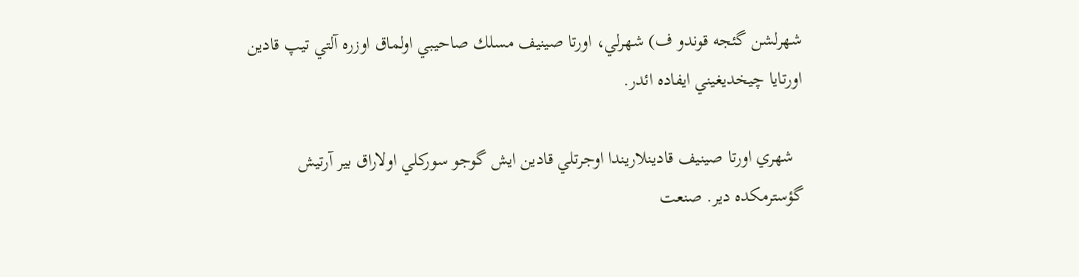شهرلشن گئجه قوندو ف) شهرلي، اورتا صينيف مسلك صاحيبي اولماق اوزره آلتي تيپ قادين اورتايا چيخديغيني ايفاده ائدر.

  شهري اورتا صينيف قادينلاريندا اوجرتلي قادين ايش گوجو سوركلي اولاراق بير آرتيش گؤسترمكده دير. صنعت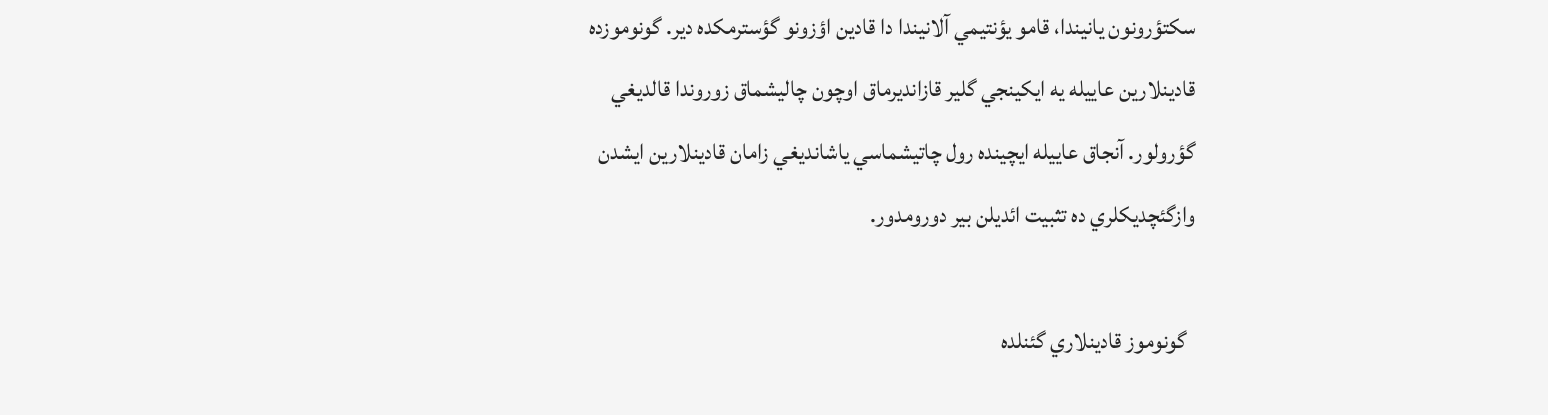سكتؤرونون يانيندا، قامو يؤنتيمي آلانيندا دا قادين اؤزونو گؤسترمكده دير. گونوموزده قادينلارين عاييله يه ايكينجي گلير قازانديرماق اوچون چاليشماق زوروندا قالديغي گؤرولور. آنجاق عاييله ايچينده رول چاتيشماسي ياشانديغي زامان قادينلارين ايشدن وازگئچديكلري ده تثبيت ائديلن بير دورومدور.

  گونوموز قادينلاري گئنلده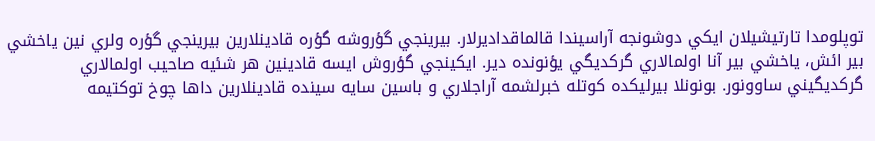توپلومدا تارتيشيلان ايكي دوشونجه آراسيندا قالماقداديرلار. بيرينجي گؤروشه گؤره قادينلارين بيرينجي گؤره ولري نين ياخشي بير ائش، ياخشي بير آنا اولمالاري گركديگي يؤنونده دير. ايكينجي گؤروش ايسه قادينين هر شئيه صاحيب اولمالاري گركديگيني ساوونور. بونونلا بيرليكده كوتله خبرلشمه آراجلاري و باسين سايه سينده قادينلارين داها چوخ توكتيمه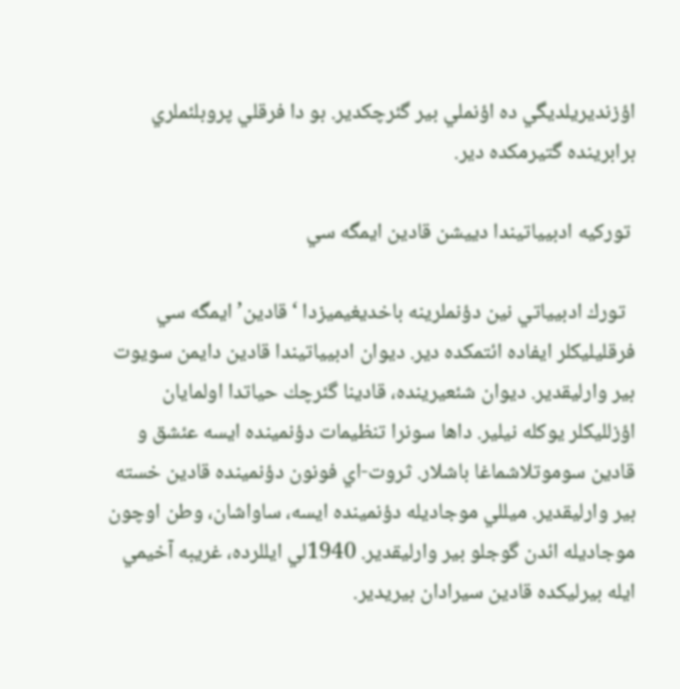اؤزنديريلديگي ده اؤنملي بير گئرچكدير. بو دا فرقلي پروبلئملري برابرينده گتيرمكده دير.

 توركيه ادبيياتيندا دييشن قادين ايمگه سي

  تورك ادبيياتي نين دؤنملرينه باخديغيميزدا ‘قادين’ ايمگه سي فرقليليكلر ايفاده ائتمكده دير. ديوان ادبيياتيندا قادين دايمن سويوت بير وارليقدير. ديوان شئعيرينده، قادينا گئرچك حياتدا اولمايان اؤزلليكلر يوكله نيلير. داها سونرا تنظيمات دؤنمينده ايسه عئشق و قادين سوموتلاشماغا باشلار. ثروت-اي فونون دؤنمينده قادين خسته بير وارليقدير. ميللي موجاديله دؤنمينده ايسه، ساواشان، وطن اوچون موجاديله ائدن گوجلو بير وارليقدير. 1940لي ايللرده، غريبه آخيمي ايله بيرليكده قادين سيرادان بيريدير.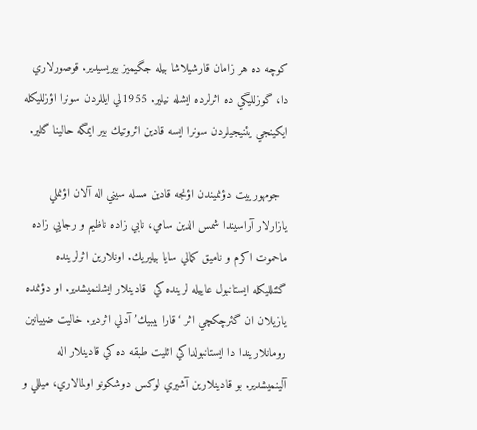كوچه ده هر زامان قارشيلاشا بيله جگيميز بيريسيدير. قوصورلاري دا، گوزلليگي ده اثرلرده ايشله نيلير. 1955لي ايللردن سونرا اؤزلليكله ايكينجي يئنيجيلردن سونرا ايسه قادين ائروتيك بير ايمگه حالينا گلير.

  جومهورييت دؤنميندن اؤنجه قادين مسله سيني اله آلان اؤنملي يازارلار آراسيندا شمس الدين سامي، نابي زاده ناظيم و رجايي زاده ماحموت اكرم و ناميق كمالي سايا بيليريك. اونلارين اثرلرينده گئنلليكله ايستانبول عاييله لرينده كي  قادينلار ايشلنميشدير. او دؤنمده يازيلان ان گئرچكچي اثر ‘قارا بيبيك’ آدلي اثردير. خاليت ضييانين رومانلاريندا دا ايستانبولداكي ائليت طبقه ده كي قادينلار اله آلينميشدير. بو قادينلارين آشيري لوكس دوشكونو اولمالاري، ميللي و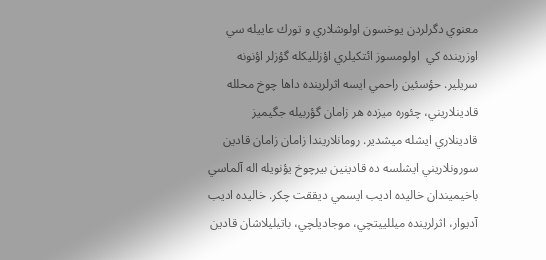معنوي دگرلردن يوخسون اولوشلاري و تورك عاييله سي اوزرينده كي  اولومسوز ائتكيلري اؤزلليكله گؤزلر اؤنونه سريلير. حؤسئين راحمي ايسه اثرلرينده داها چوخ محلله قادينلاريني، چئوره ميزده هر زامان گؤربيله جگيميز قادينلاري ايشله ميشدير. رومانلاريندا زامان زامان قادين سورونلاريني ايشلسه ده قادينين بيرچوخ يؤنويله اله آلماسي باخيميندان خاليده اديب ايسمي ديققت چكر. خاليده اديب آديوار، اثرلرينده ميللييتچي، موجاديلچي، باتيليلاشان قادين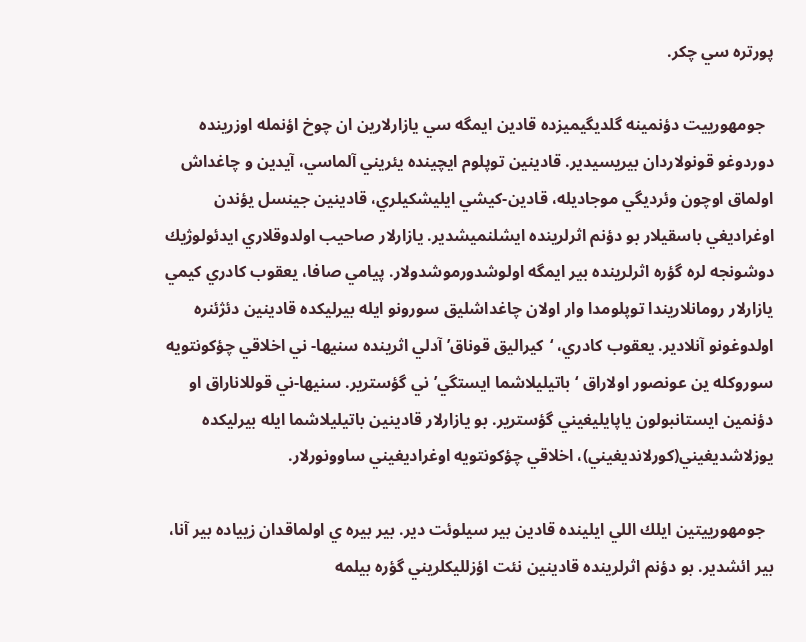پورتره سي چكر.

  جومهورييت دؤنمينه گلديگيميزده قادين ايمگه سي يازارلارين ان چوخ اؤنمله اوزرينده دوردوغو قونولاردان بيريسيدير. قادينين توپلوم ايچينده يئريني آلماسي، آيدين و چاغداش اولماق اوچون وئرديگي موجاديله، قادين-كيشي ايليشكيلري، قادينين جينسل يؤندن اوغراديغي باسقيلار بو دؤنم اثرلرينده ايشلنميشدير. يازارلار صاحيب اولدوقلاري ايدئولوژيك دوشونجه لره گؤره اثرلرينده بير ايمگه اولوشدورموشدولار. پيامي صافا، يعقوب كادري كيمي يازارلار رومانلاريندا توپلومدا وار اولان چاغداشليق سورونو ايله بيرليكده قادينين دئژئنره اولدوغونو آنلادير. يعقوب كادري، ‘كيراليق قوناق’ آدلي اثرينده سنيها- ني اخلاقي چؤكونتويه سوروكله ين عونصور اولاراق ‘باتيليلاشما ايستگي’ني گؤسترير. سنيها-ني قوللاناراق او دؤنمين ايستانبولون ياپايليغيني گؤسترير. بو يازارلار قادينين باتيليلاشما ايله بيرليكده يوزلاشديغيني(كورلانديغيني)، اخلاقي چؤكونتويه اوغراديغيني ساوونورلار.

  جومهورييتين ايلك اللي ايلينده قادين بير سيلوئت دير. بير بيره ي اولماقدان زيياده بير آنا، بير ائشدير. بو دؤنم اثرلرينده قادينين نئت اؤزلليكلريني گؤره بيلمه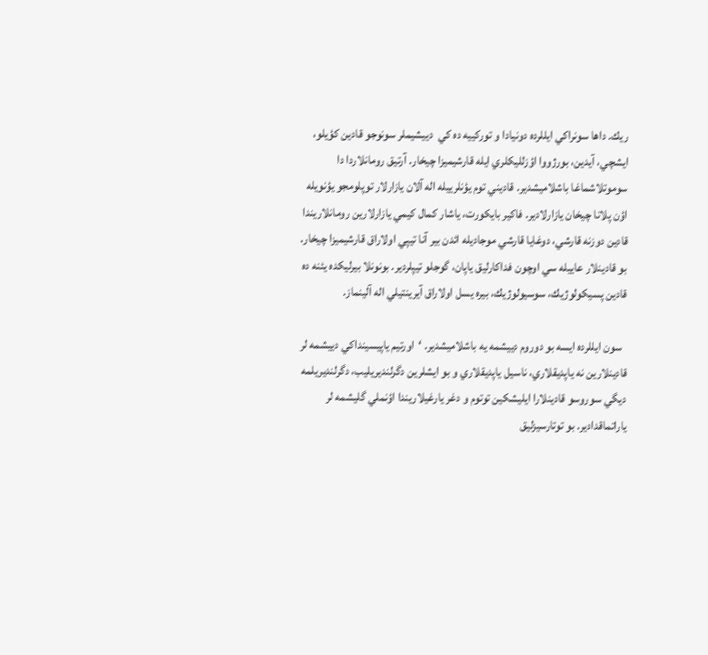ريك. داها سونراكي ايللرده دونيادا و توركييه ده كي  دييشيملر سونوجو قادين كؤيلو، ايشچي، آيدين، بورژووا اؤزلليكلري ايله قارشيميزا چيخار. آرتيق رومانلاردا دا سوموتلاشماغا باشلاميشدير. قاديني توم يؤنلرييله اله آلان يازارلار توپلومجو يؤنويله اؤن پلانا چيخان يازارلادير. فاكير بايكورت، ياشار كمال كيمي يازارلارين رومانلاريندا قادين دوزنه قارشي، دوغايا قارشي موجاديله ائدن بير آنا تيپي اولاراق قارشيميزا چيخار. بو قادينلار عاييله سي اوچون فداكارليق ياپان، گوجلو تيپلردير. بونونلا بيرليكده يئنه ده قادين پسيكولوژيك، سوسيولوژيك، بيره يسل اولاراق آيرينتيلي اله آلينماز.

  سون ايللرده ايسه بو دوروم دييشمه يه باشلاميشدير. ‘اورتيم ياپيسينداكي دييشمه لر قادينلارين نه ياپديقلاري، ناسيل ياپديقلاري و بو ايشلرين دگرلنديريليب، دگرلنديريلمه ديگي سوروسو قادينلارا ايليشكين توتوم و دغر يارغيلاريندا اؤنملي گليشمه لر ياراتماقدادير. بو توتارسيزليق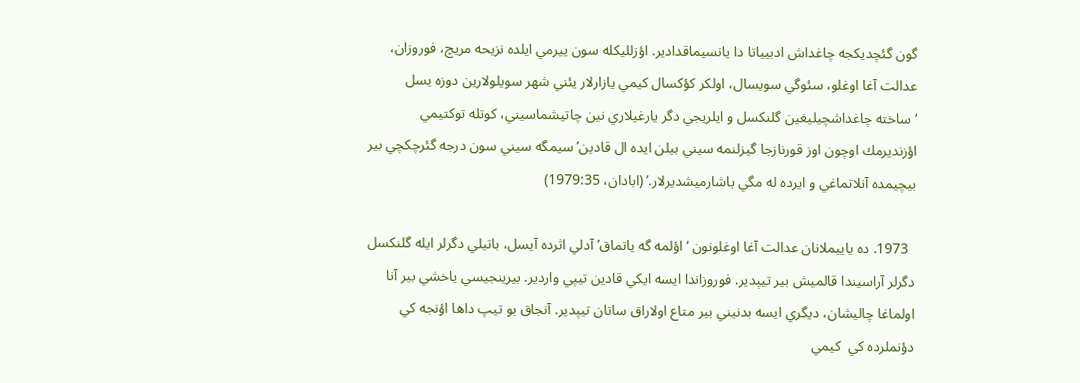گون گئچديكجه چاغداش ادبيياتا دا يانسيماقدادير. اؤزلليكله سون ييرمي ايلده نزيحه مريچ، فوروزان، عدالت آغا اوغلو، سئوگي سويسال، اولكر كؤكسال كيمي يازارلار يئني شهر سويلولارين دوزه يسل ‘ساخته چاغداشچيليغين گلنكسل و ايلريجي دگر يارغيلاري نين چاتيشماسيني، كوتله توكتيمي اؤزنديرمك اوچون اوز قورنازجا گيزلنمه سيني بيلن ايده ال قادين’ سيمگه سيني سون درجه گئرچكچي بير بيچيمده آنلاتماغي و ايرده له مگي باشارميشديرلار.’ (ابادان، 1979:35)

  1973. ده ياييملانان عدالت آغا اوغلونون ‘اؤلمه گه ياتماق’ آدلي اثرده آيسل، باتيلي دگرلر ايله گلنكسل دگرلر آراسيندا قالميش بير تيپدير. فوروزاندا ايسه ايكي قادين تيپي واردير. بيرينجيسي ياخشي بير آنا اولماغا چاليشان، ديگري ايسه بدنيني بير متاع اولاراق ساتان تيپدير. آنجاق بو تيپ داها اؤنجه كي  دؤنملرده كي  كيمي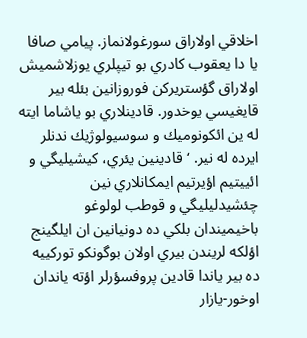اخلاقي اولاراق سورغولانماز. پيامي صافا يا دا يعقوب كادري بو تيپلري يوزلاشميش اولاراق گؤستريركن فوروزانين بئله بير قايغيسي يوخدور. قادينلاري بو ياشاما ايته له ين ائكونوميك و سوسيولوژيك ندنلر ايرده له نير. ‘قادينين يئري، كيشيليگي و ائييتيم اؤيرتيم ايمكانلاري نين چئشيدليليگي و قوطب لولوغو باخيميندان بلكي ده دونيانين ان ايلگينج اؤلكه لريندن بيري اولان بوگونكو توركييه ده بير ياندا قادين پروفسؤرلر اؤته ياندان اوخور-يازار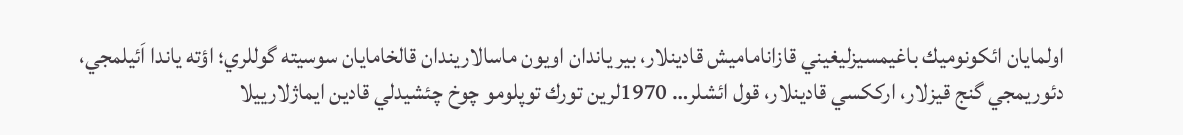اولمايان ائكونوميك باغيمسيزليغيني قازاناماميش قادينلار، بير ياندان اويون ماسالاريندان قالخامايان سوسيته گوللري؛ اؤته ياندا اَئيلمجي، دئوريمجي گنج قيزلار، ارككسي قادينلار، قول ائشلر… 1970لرين تورك توپلومو چوخ چئشيدلي قادين ايماژلارييلا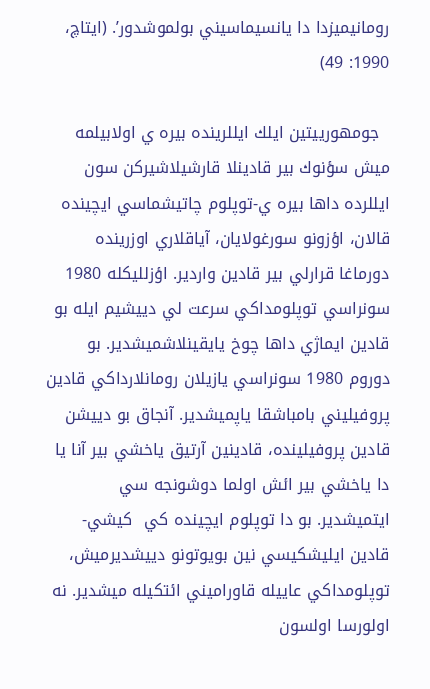رومانيميزدا دا يانسيماسيني بولموشدور’. (ايتاچ، 1990: 49)

  جومهورييتين ايلك ايللرينده بيره ي اولابيلمه ميش سؤنوك بير قادينلا قارشيلاشيركن سون ايللرده داها بيره ي-توپلوم چاتيشماسي ايچينده قالان، اؤزونو سورغولايان، آياقلاري اوزرينده دورماغا قرارلي بير قادين واردير. اؤزلليكله 1980 سونراسي توپلومداكي سرعت لي دييشيم ايله بو قادين ايماژي داها چوخ يايقينلاشميشدير. بو دوروم 1980 سونراسي يازيلان رومانلارداكي قادين پروفيليني بامباشقا ياپميشدير. آنجاق بو دييشن قادين پروفيلينده، قادينين آرتيق ياخشي بير آنا يا دا ياخشي بير ائش اولما دوشونجه سي ايتميشدير. بو دا توپلوم ايچينده كي  كيشي-قادين ايليشكيسي نين بويوتونو دييشديرميش، توپلومداكي عاييله قاوراميني ائتكيله ميشدير. نه اولورسا اولسون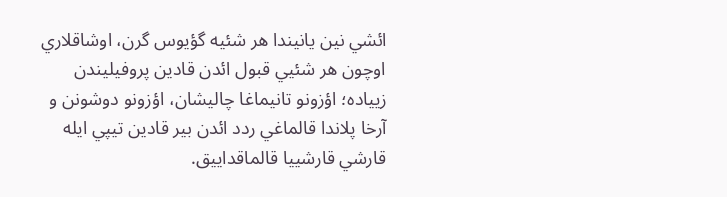ائشي نين يانيندا هر شئيه گؤيوس گرن، اوشاقلاري اوچون هر شئيي قبول ائدن قادين پروفيليندن زيياده؛ اؤزونو تانيماغا چاليشان، اؤزونو دوشونن و آرخا پلاندا قالماغي ردد ائدن بير قادين تيپي ايله قارشي قارشييا قالماقداييق.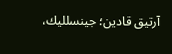آرتيق قادين؛ جينسلليك،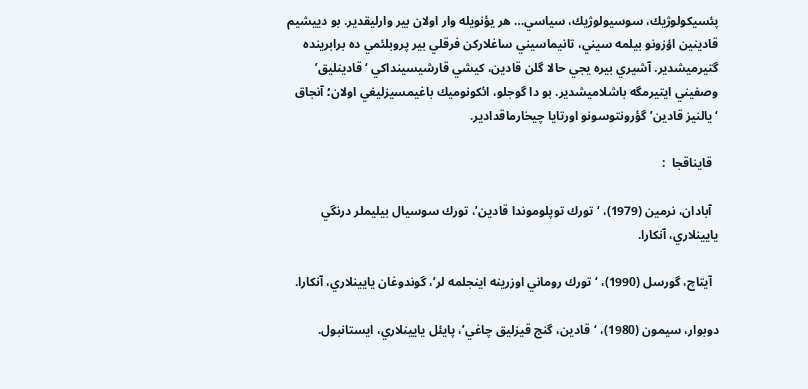پئسيكولوژيك، سوسيولوژيك، سياسي… هر يؤنويله وار اولان بير وارليقدير. بو دييشيم قادينين اؤزونو بيلمه سيني، تانيماسيني ساغلاركن فرقلي بير پروبلئمي ده برابرينده گتيرميشدير. آشيري بيره يجي حالا گلن قادين، كيشي قارشيسينداكي ‘قادينليق’ وصفيني ايتيرمگه باشلاميشدير. بو دا گوجلو، ائكونوميك باغيمسيزليغي اولان؛ آنجاق ‘يالنيز قادين’ گؤرونتوسونو اورتايا چيخارماقدادير.

  قايناقجا  :

  آبادان، نرمين (1979)، ‘تورك توپلوموندا قادين’، تورك سوسيال بيليملر درنگي يايينلاري، آنكارا.

  آيتاچ، گورسل (1990)، ‘تورك روماني اوزرينه اينجلمه لر’، گوندوغان يايينلاري، آنكارا.

دوبوار، سيمون (1980)، ‘قادين، گنج قيزليق چاغي’، پايئل يايينلاري، ايستانبول.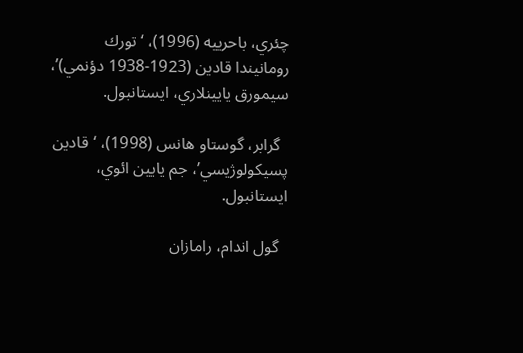چئري، باحرييه (1996)، ‘تورك رومانيندا قادين (1923-1938 دؤنمي)’، سيمورق يايينلاري، ايستانبول.

  گرابر، گوستاو هانس (1998)، ‘قادين پسيكولوژيسي’، جم يايين ائوي، ايستانبول.

  گول اندام، رامازان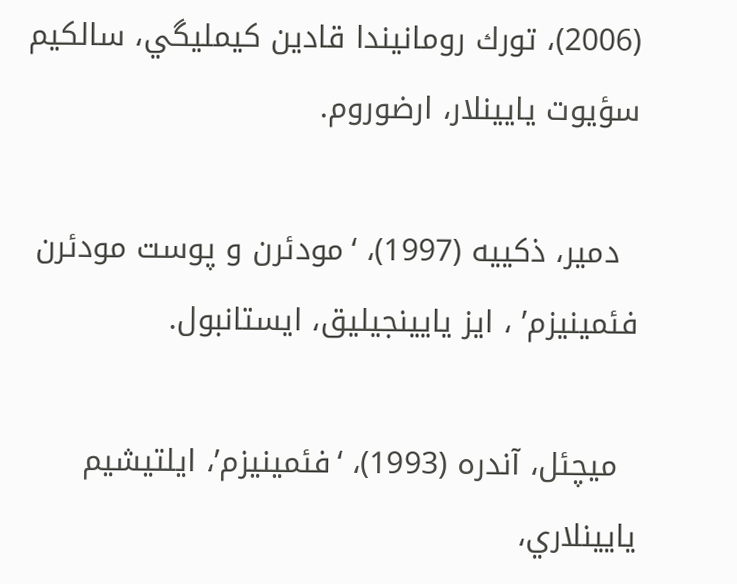(2006)، تورك رومانيندا قادين كيمليگي، سالكيم سؤيوت يايينلار، ارضوروم.

  دمير، ذكييه (1997)، ‘مودئرن و پوست مودئرن فئمينيزم’ ، ايز يايينجيليق، ايستانبول.

  ميچئل، آندره (1993)، ‘فئمينيزم’، ايلتيشيم يايينلاري،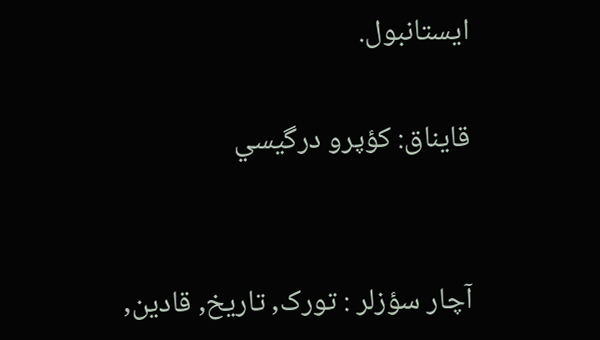ايستانبول.

قايناق: كؤپرو درگيسي


آچار سؤزلر : تورک, تاریخ, قادین,